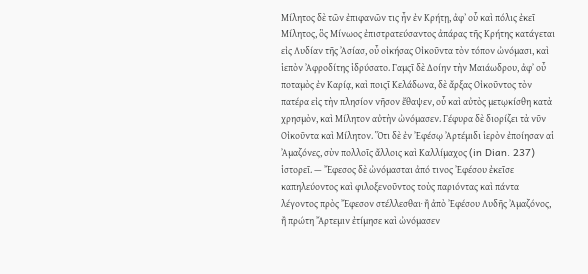Μίλητος δὲ τῶν ἐπιφανῶν τις ἦν ἐν Κρήτῃ, ἀφʼ οὗ καὶ πόλις ἐκεῖ Μίλητος, ὃς Μίνωος ἐπιστρατεύσαντος ἀπάρας τῆς Κρήτης κατάγεται εἰς Λυδίαν τῆς Ἀσίασ, οὖ οἰκήσας Οἰκοῦντα τὸν τόπον ὠνόμασι, καὶ ἱεπὸν Ἀφροδίτης ἱδρύσατο. Γαμςῖ δὲ Δοίην τὴν Μαιάωδρου, ἀφ᾿ οὖ ποταμὸς ἐν Καρίᾳ, καὶ ποιςῖ Κελάδωνα, δὲ ἄρξας Οἰκοῦντος τὸν πατέρα εἰς τὴν πλησίον νῆσον ἔθαψεν, οὗ καὶ αὐτὸς μετῳκίσθη κατὰ χρησμὸν, καὶ Μίλητον αὐτὴν ὠνόμασεν. Γέφυρα δὲ διορίζει τὰ νῦν Οἰκοῦντα καὶ Μίλητον. Ὅτι δὲ ἐν Ἐφέσῳ Ἀρτέμιδι ἱερὸν ἐποίησαν αἱ Ἀμαζόνες, σὺν πολλοῖς ἄλλοις καὶ Καλλίμαχος (in Dian. 237) ἱστορεῖ. — Ἔφεσος δὲ ὠνόμασται ἀπό τινος Ἐφέσου ἐκεῖσε καπηλεύοντος καὶ φιλοξενοῦντος τοὺς παριόντας καὶ πάντα λέγοντος πρὸς Ἔφεσον στέλλεσθαι· ἢ ἀπὸ Ἐφέσου Λυδῆς Ἀμαζόνος, ἢ πρώτη Ἄρτεμιν ἐτίμησε καὶ ὠνόμασεν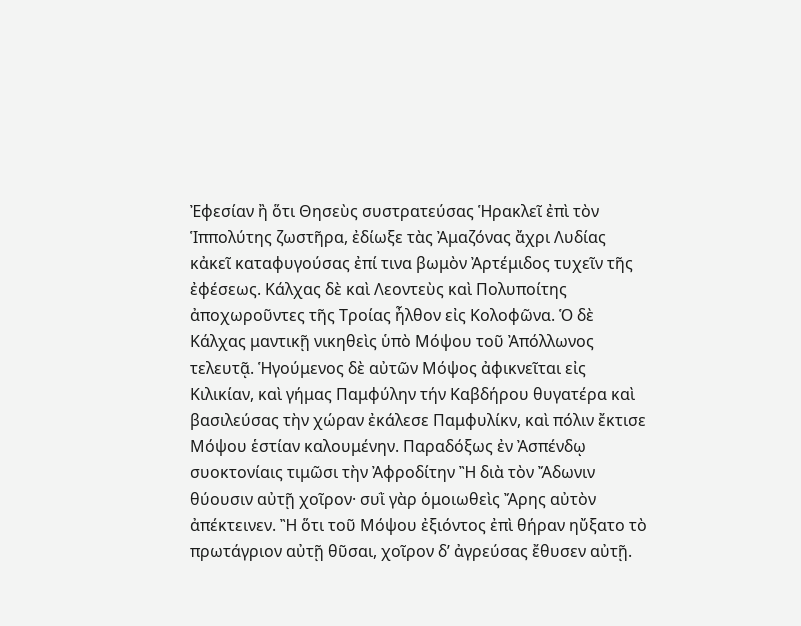Ἐφεσίαν ἢ ὅτι Θησεὺς συστρατεύσας Ἡρακλεῖ ἐπὶ τὸν Ἱππολύτης ζωστῆρα, ἐδίωξε τὰς Ἀμαζόνας ἄχρι Λυδίας κἀκεῖ καταφυγούσας ἐπί τινα βωμὸν Ἀρτέμιδος τυχεῖν τῆς ἐφέσεως. Κάλχας δὲ καὶ Λεοντεὺς καὶ Πολυποίτης ἀποχωροῦντες τῆς Τροίας ἦλθον εἰς Κολοφῶνα. Ὁ δὲ Κάλχας μαντικῇ νικηθεὶς ὑπὸ Μόψου τοῦ Ἀπόλλωνος τελευτᾷ. Ἡγούμενος δὲ αὐτῶν Μόψος ἀφικνεῖται εἰς Κιλικίαν, καὶ γήμας Παμφύλην τήν Καβδήρου θυγατέρα καὶ βασιλεύσας τὴν χώραν ἐκάλεσε Παμφυλίκν, καὶ πόλιν ἔκτισε Μόψου ἑστίαν καλουμένην. Παραδόξως ἐν Ἀσπένδῳ συοκτονίαις τιμῶσι τὴν Ἀφροδίτην Ἢ διὰ τὸν Ἄδωνιν θύουσιν αὐτῇ χοῖρον· συῒ γὰρ ὁμοιωθεὶς Ἄρης αὐτὸν ἀπέκτεινεν. Ἢ ὅτι τοῦ Μόψου ἐξιόντος ἐπὶ θήραν ηὔξατο τὸ πρωτάγριον αὐτῇ θῦσαι, χοῖρον δʼ ἀγρεύσας ἔθυσεν αὐτῇ.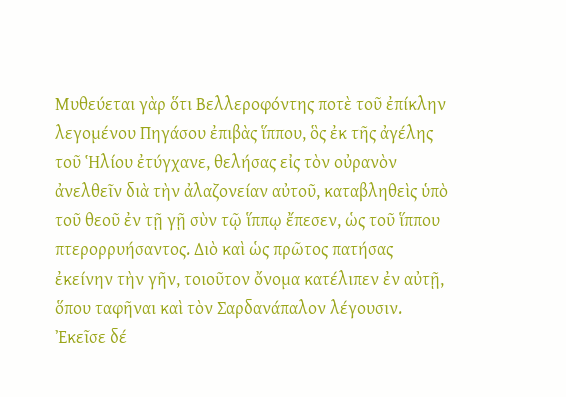Μυθεύεται γὰρ ὅτι Βελλεροφόντης ποτὲ τοῦ ἐπίκλην λεγομένου Πηγάσου ἐπιβὰς ἵππου, ὃς ἐκ τῆς ἀγέλης τοῦ Ἡλίου ἐτύγχανε, θελήσας εἰς τὸν οὐρανὸν ἀνελθεῖν διὰ τὴν ἀλαζονείαν αὐτοῦ, καταβληθεὶς ὑπὸ τοῦ θεοῦ ἐν τῇ γῇ σὺν τῷ ἵππῳ ἔπεσεν, ὡς τοῦ ἵππου πτερορρυήσαντος. Διὸ καὶ ὡς πρῶτος πατήσας ἐκείνην τὴν γῆν, τοιοῦτον ὄνομα κατέλιπεν ἐν αὐτῇ, ὅπου ταφῆναι καὶ τὸν Σαρδανάπαλον λέγουσιν. Ἐκεῖσε δέ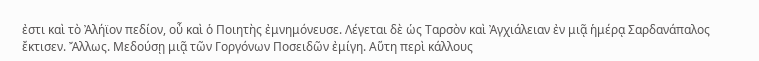ἐστι καὶ τὸ Ἀλήϊον πεδίον, οὖ καὶ ὁ Ποιητὴς ἐμνημόνευσε. Λέγεται δὲ ὡς Ταρσὸν καὶ Ἀγχιάλειαν ἐν μιᾷ ἡμέρᾳ Σαρδανάπαλος ἔκτισεν. Ἄλλως. Μεδούσῃ μιᾷ τῶν Γοργόνων Ποσειδῶν ἐμίγη. Αὕτη περὶ κάλλους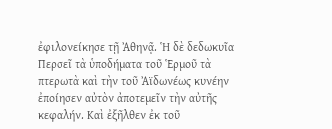ἐφιλονείκησε τῇ Ἀθηνᾷ. Ἡ δὲ δεδωκυῖα Περσεῖ τὰ ὑποδήματα τοῦ Ἑρμοῦ τὰ πτερωτὰ καὶ τὴν τοῦ Ἀϊδωνέως κυνέην ἐποίησεν αὐτὸν ἀποτεμεῖν τὴν αὐτῆς κεφαλήν. Καὶ ἐξῆλθεν ἐκ τοῦ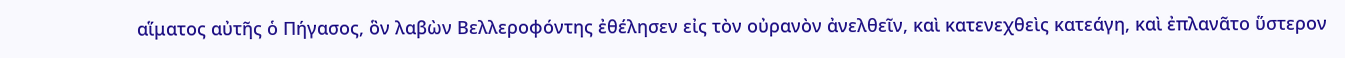αἵματος αὐτῆς ὁ Πήγασος, ὃν λαβὼν Βελλεροφόντης ἐθέλησεν εἰς τὸν οὐρανὸν ἀνελθεῖν, καὶ κατενεχθεὶς κατεάγη, καὶ ἐπλανᾶτο ὕστερον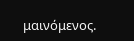μαινόμενος.